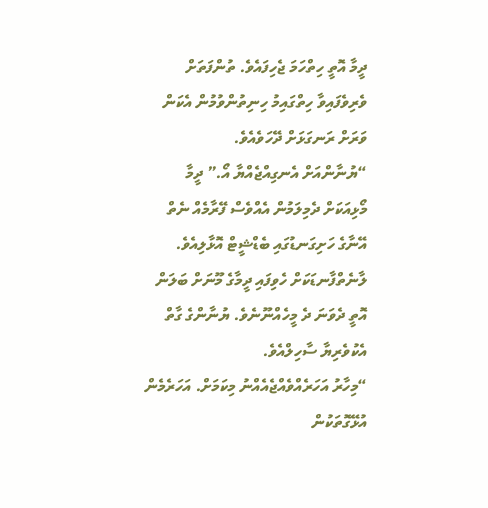ދީމާ އޮތީ ހިތްހަމަ ޖެހިފައެވެ. ތުންފަތަށް ވެރިވެފައިވާ ހިތްގައިމު ހިނިތުންވުމުން އެކަން ވަރަށް ރަނގަޅަށް ދޭހަވެއެވެ.
“ޔުނާންއަށް އެނގިއްޖެއްޔާ އޯ.” ދީމާ މޯޅިއަކަށް ދެމިލަމުން އެއްވެސް ފޭރާމެއް ނެތް އޭނާގެ ހަށިގަނޑުގައި ބެޑްޝީޓް އޮޅާލިއެވެ.
ލާނެތްފާނޑަކަށް ހެވިފައި ދީމާގެ މޫނަށް ބަލަން އޮތީ ދެވަނަ ދެ މީހެއްނޫނެވެ. ޔުނާންގެ ގާތް އެކުވެރިޔާ ސާހިލްއެވެ.
“މިހާރު އަހަރެއްވެއްޖެއެއްނު މިކަމަށް. އަހަރެމެން އުޅޭގޮތަކުން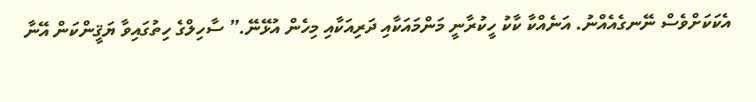އެކަކަށްވެސް ނޭނގެއެއްނު. އަނެއްކާ ކާކު ހީކުރާނީ މަންމައަކާއި ދަރިއަކާއި މިހެން އުޅޭނޭ.” ސާހިލްގެ ހިތުގައިވާ ޔަޤީންކަން އޭނާ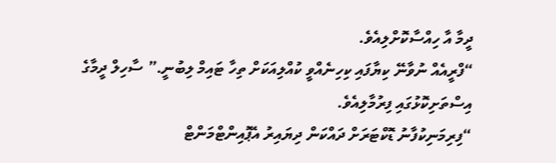ދީމާ އާ ހިއްސާކޮށްލިއެވެ.
“ފްރީއެއް ނުވާނޭ ކިޔާފައި ކިހިނެއްވީ ކުއްލިއަކަށް ތިހާ ޓައިމް ލިބުނީ.” ސާހިލް ދީމާގެ އިސްތަށިކޮޅުގައި ފިރުމާލިއެވެ.
“ފިރިމަނިކުފާނު ޑޮކްޓަރަށް ދައްކަން ދިޔައިރު އެޕޮއިންޓްމަންޓް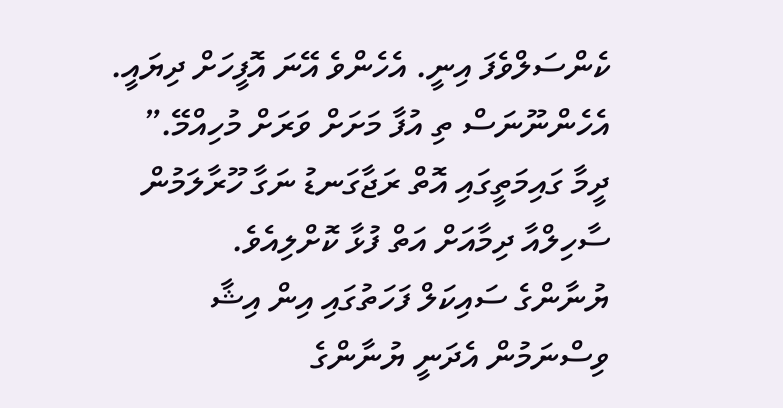ކެންސަލްވެފަ އިނީ. އެހެންވެ އޭނަ އޮފީހަށް ދިޔައީ. އެހެންނޫނަސް ތި އުފާ މަށަށް ވަރަށް މުހިއްމޭ.” ދީމާ ގައިމަތީގައި އޮތް ރަޖާގަނޑު ނަގާ ހޫރާލަމުން ސާހިލްއާ ދިމާއަށް އަތް ފުޅާ ކޮށްލިއެވެ.
ޔުނާންގެ ސައިކަލް ފަހަތުގައި އިން އިޝާ ވިސްނަމުން އެދަނީ ޔުނާންގެ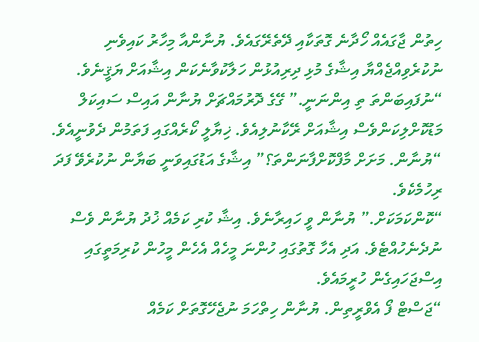ހިތުން ޖާގައެއް ހޯދާނެ ގޮތަކާއި ދޭތެރޭގައެވެ. ޔުނާންއާ މިހާރު ކައިވެނި ނުކުރެވިއްޖެއްޔާ އިޝާގެ މުޅި ދިރިއުޅުން ހަލާކުވާނެކަން އިޝާއަށް ޔަޤީނެވެ.
“ނުފައިބަންތަ ތި އިންނަނީ.” ގޭގެ ދޮރުމައްޗަށް ޔުނާން އައިސް ސައިކަލް މަޑުކޮށްލިކަންވެސް އިޝާއަށް ރޭކާނުލިއެވެ. ޚިޔާލީ ކޯރެއްގައި ފަތަމުން ދެވުނީއެވެ.
“ޔުނާން. މަށަށް މާފްކޮށްފާނަންތަ؟” އިޝާގެ އަޑުގައިވަނީ ބަޔާން ނުކުރެވޭ ފަދަ ރިހުމެކެވެ.
“ކޮންކަމަކަށް.” ޔުނާން ވީ ހައިރާނެވެ. އިޝާ ކުރި ކަމެއް ޚުދު ޔުނާން ވެސް ނުދެނެހުއްޓެވެ. އަދި އެހާ ގޮތުގައި ހުންނަ މީހެއް އެހެން މީހުން ކުރިމަތީގައި އިސްޖަހައިގެން ހުރީމައެވެ.
“ޖަސްޓް ފޯ އެވްރީތިން. ޔުނާން ހިތްހަމަ ނުޖެހޭގޮތަށް ކަމެއް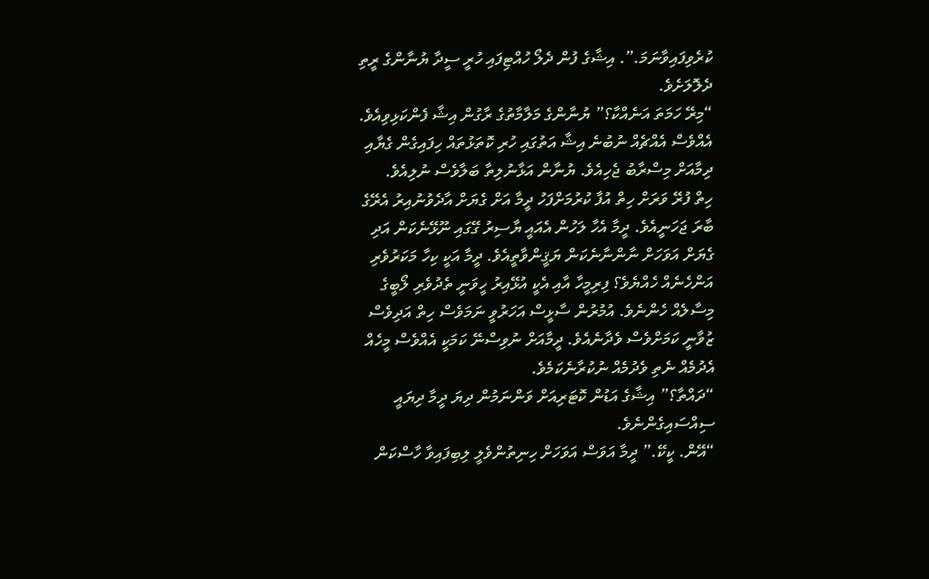ކުރެވިފައިވާނަމަ.”. އިޝާގެ ފުން ދެލޯ ހުއްޓިފައި ހުރީ ސީދާ ޔުނާންގެ ރީތި ދެލޮލަށެވެ.
“މިރޭ ހަމަތަ އަނެއްކާ؟” ޔުނާންގެ މަލާމާތުގެ ރާގުން އިޝާ ފެންކަޅިވިއެވެ.
އެއްވެސް އެއްޗެއް ނުބުނެ އިޝާ އަތުގައި ހުރި ކޮތަޅުތައް ހިފައިގެން ގެޔާއި ދިމާއަށް މިސްރާބު ޖެހިއެވެ. ޔުނާން އަޅާނުލިތާ ބަލާވެސް ނުލިއެވެ.
ހިތް ފުރޭ ވަރަށް ހިތް އުފާ ކުރުމަށްފަހު ދީމާ އަށް ގެޔަށް އާދެވުނުއިރު އެރޭގެ ބާރަ ޖަހަނީއެވެ. ދީމާ އެހާ ލަހުން އެއައީ ޔާސިރު ގޭގައި ނޫޅޭނެކަން އަދި ގެޔަށް އަވަހަށް ނާންނާނެކަން ޔަޤީންވާތީއެވެ. ދީމާ އަކީ ކިހާ މަކަރުވެރި އަންހެނެއް ހެއްޔެވެ؟ ފިރިމީހާ އާއި އެކީ އުޅޭއިރު ހީވަނީ ތެދުވެރި ލޯބީގެ މިސާލެއް ހެންނެވެ. އުމުރުން ސާޅީސް އަހަރުވީ ނަމަވެސް ހިތް އަދިވެސް ޒުވާނީ ކަމަށްވެސް ވެދާނެއެވެ. ދީމާއަށް ނުވިސްނޭ ކަމަކީ އެއްވެސް މީހެއް އެދުމެއް ނެތި ވެދުމެއް ނުކުރާނެކަމެވެ.
“ދައްތާ؟” އިޝާގެ އަޑުން ކޮޓަރިއަށް ވަންނަމުން ދިޔަ ދީމާ ދިޔައީ ސިއްސައިގެންނެވެ.
“އޭން. ކީކޭ.” ދީމާ އަވަސް އަވަހަށް ހިނިތުންވެލީ ލިބިފައިވާ ހާސްކަން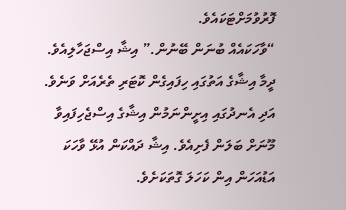ފޮރުވުމަށްޓަކައެވެ.
“ވާހަކައެއް ބުނަން ބޭނުން.” އިޝާ އިސްޖަހާލިއެވެ. ދީމާ އިޝާގެ އަތުގައި ހިފައިގެން ކޮޓަރި ތެރެއަށް ވަނެވެ. އަދި އެނދުގައި އިށީންނަމުން އިޝާގެ އިސްޖެހިފައިވާ މޫނަށް ބަލަން ފެށިއެވެ. އިޝާ ދައްކަން އުޅޭ ވާހަކަ އަޑުއަހަން އިން ކަހަލަ ގޮތަކަށެވެ.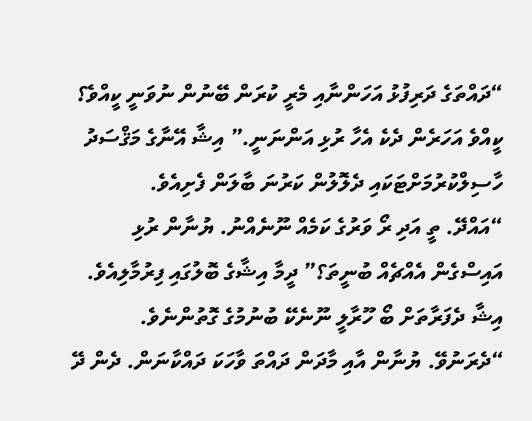“ދައްތަގެ ދަރިފުޅު އަހަންނާއި މެރީ ކުރަން ބޭނުން ނުވަނީ ކީއްވެ؟ ކީއްވެ އަހަރެން ދެކެ އެހާ ރުޅި އަންނަނީ.” އިޝާ އޭނާގެ މަޤްސަދު ހާސިލްކުރުމަށްޓަކައި ދެލޮލުން ކަރުނަ ބާލަން ފެށިއެވެ.
“އައްދޭ. ތީ އަދި ރޯ ވަރުގެ ކަމެއް ނޫނެއްނު. ޔުނާން ރުޅި އައިސްގެން އެއްޗެއް ބުނީތަ؟” ދީމާ އިޝާގެ ބޮލުގައި ފިރުމާލިއެވެ.
އިޝާ ދެފަރާތަށް ބޯ ހޫރާލީ ނޫނެކޭ ބުނުމުގެ ގޮތުންނެވެ.
“ދެރަނުވޭ. ޔުނާން އާއި މާދަން ދައްތަ ވާހަކަ ދައްކާނަން. ދެން ދޭ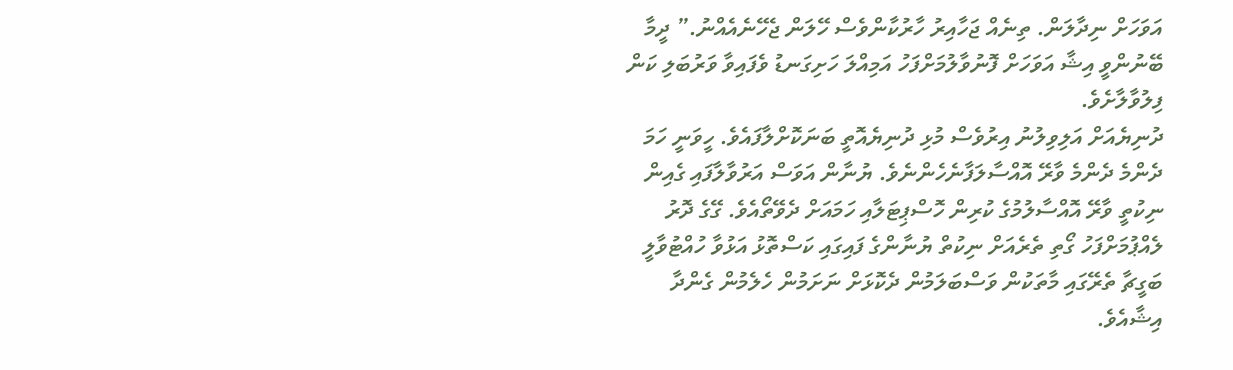އަވަހަށް ނިދާލަން. ތިނެއް ޖަހާއިރު ހާރުކާންވެސް ހޭލަން ޖެހޭނެއެއްނު.” ދީމާ ބޭނުންވީ އިޝާ އަވަހަށް ފޮނުވާލުމަށްފަހު އަމިއްލަ ހަށިގަނޑު ވެފައިވާ ވަރުބަލި ކަން ފިލުވާލާށެވެ.
ދުނިޔެއަށް އަލިވިލުނު އިރުވެސް މުޅި ދުނިޔެއޮތީ ބަނަކޮށްލާފައެވެ. ހީވަނީ ހަމަ ދެންމެ ދެންމެ ވާރޭ އޮއްސާލަފާނެހެންނެވެ. ޔުނާން އަވަސް އަރުވާލާފައި ގެއިން ނިކުތީ ވާރޭ އޮއްސާލުމުގެ ކުރިން ހޮސްޕިޓަލާއި ހަމައަށް ދެވޭތޯއެވެ. ގޭގެ ދޮރު ލެއްޕުމަށްފަހު ގޯތި ތެރެއަށް ނިކުތް ޔުނާންގެ ފައިގައި ކަސްތޮޅު އަޅުވާ ހުއްޓުވާލީ ބަގީޗާ ތެރޭގައި މާތަކުން ވަސްބަލަމުން ދެކޮޅަށް ނަށަމުން ހެލެމުން ގެންދާ އިޝާއެވެ.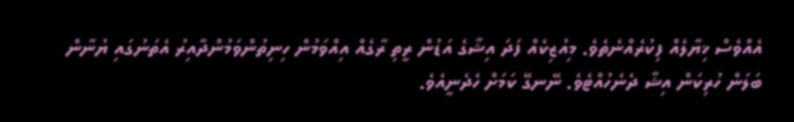އެއްވެސް ޚިޔާލެއް ފިކުރެއްނެތެވެ. މިއުޒިކެއް ފަދަ އިޝާގެ އަޑުން ރީތި ރާގެއް އިއްވަމުން ހިނިތުންވަމުންދާއިރު އެތަނުގައި ޔުނާން ބަލަން ހުރިކަން އިޝާ ދެނެހުއްޓެވެ. ނޭނގޭ ކަމަށް ހެދެނީއެވެ.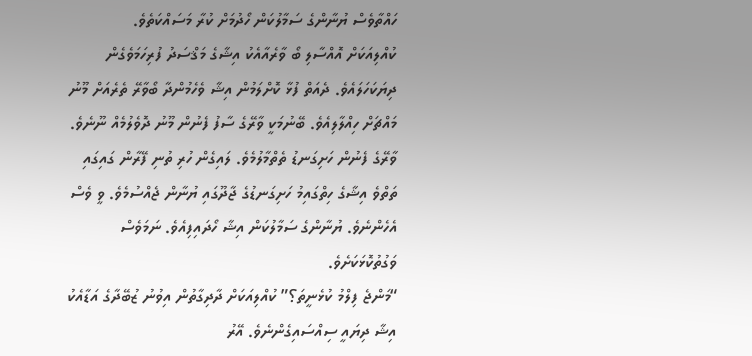ހައްތާވެސް ޔުނާންގެ ސަމާލުކަން ހޯދުމަށް ކުރާ މަސައްކަތެވެ.
ކުއްލިއަކަށް އޮއްސާލި ބޯ ވާރެއާއެކު އިޝާގެ މަޤްސަދު ފުރިހަމަވެގެން ދިޔަކަހަލައެވެ. ދެއަތް ފުޅާ ކޮށްލަމުން އިޝާ ވެހެމުންދާ ބޯވާރޭ ތެރެއަށް މޫނު މައްޗަށް ހިއްލާލިއެވެ. ބޭނުމަކީ ވާރޭގެ ސާފު ފެނުން މޫނު ދޮވެލުމެއް ނޫނެވެ. ވާރޭގެ ފެނުން ހަށިގަނޑު ތެތްމާލުމެވެ. ލައިގެން ހުރި ތުނި ފޭރާން ގައިގައި ތަތްވެ އިޝާގެ ހިތްގައިމު ހަށިގަނޑުގެ ޖާދޫގައި ޔުނާން ޖެއްސުމެވެ. ވީ ވެސް އެހެންނެވެ. ޔުނާންގެ ސަމާލުކަން އިޝާ ހޯދައިފިއެވެ. ނަމަވެސް ވަގުތުކޮޅަކަށެވެ.
“މަންޖެ ފިލްމު ކުޅެނީތަ؟” ކުއްލިއަކަށް ދާދިގާތުން އިވުނު ޒުބޭދާގެ އަޑާއެކު އިޝާ ދިޔައީ ސިއްސައިގެންނެވެ. އޭރު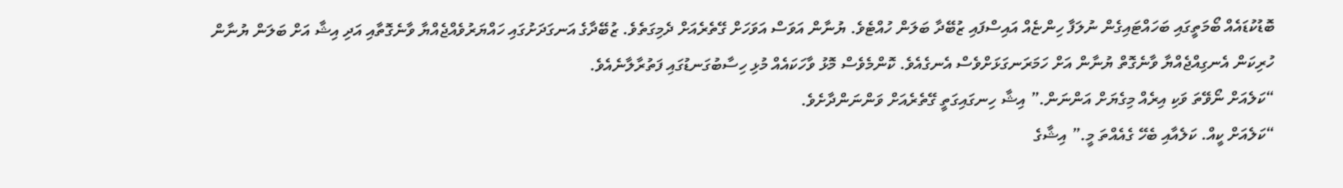ބޮޑުކުޑައެއް ބޯމަތީގައި ބަހައްޓައިގެން ނުލަފާ ހިންޏެއް އައިސްފައި ޒުބޭދާ ބަލަން ހުއްޓެވެ. ޔުނާން އަވަސް އަވަހަށް ގޭތެރެއަށް ދެމިގަތެވެ. ޒުބޭދާގެ އަނގަދަށުގައި ހައްޔަރުވެއްޖެއްޔާ ވާނެގޮތާއި އަދި އިޝާ އަށް ބަލަން ޔުނާން ހުރިކަން އެނގިއްޖެއްޔާ ވާނެގޮތް ޔުނާން އަށް ހަމަރަނގަޅަށްވެސް އެނގެއެވެ. ކޮންމެވެސް މޮޅު ވާހަކައެއް މުޅި ހިސާބުގަނޑުގައި ފަތުރާލާނެއެވެ.
“ކަލެއަށް ނޯވޭތަ ވަކި އިރެއް މިގެޔަށް އަންނަން.” އިޝާ ހިނގައިގަތީ ގޭތެރެއަށް ވަންނަންދާށެވެ.
“ކަލެއަށް ކީއް. ކަލެއާއި ބެހޭ ގެއެއްތަ މީ.” އިޝާގެ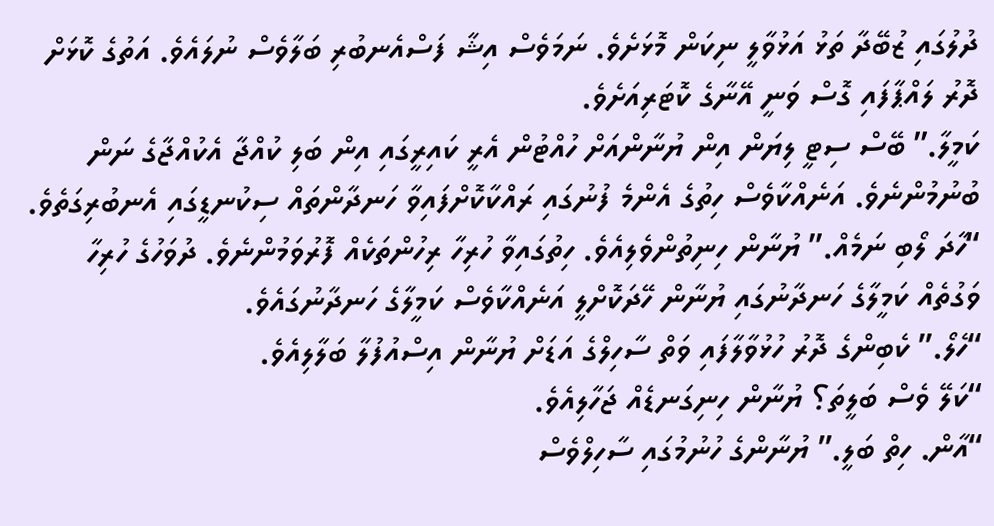ދުލުގައި ޒުބޭދާ ތަޅު އަޅުވާލީ ނިކަން މޮޅަށެވެ. ނަމަވެސް އިޝާ ފަސްއެނބުރި ބަލާވެސް ނުލައެވެ. އަތުގެ ކޮޅަށް ދޮރު ލައްޕާފައި ގޮސް ވަނީ އޭނާގެ ކޮޓަރިއަށެވެ.
ކަމީލާ.” ބޭސް ސިޓީ ލިޔަން އިން ޔުނާންއަށް ހުއްޓުން އެރީ ކައިރީގައި އިން ބަލި ކުއްޖާ އެކުއްޖާގެ ނަން ބުނުމުންނެވެ. އަނެއްކާވެސް ހިތުގެ އެންމެ ފުނުގައި ރައްކާކޮށްފައިވާ ހަނދާންތައް ސިކުނޑީގައި އެނބުރިގަތެވެ.
“ހާދަ ލޯބި ނަމެއް.” ޔުނާން ހިނިތުންވެލިއެވެ. ހިތުގައިވާ ހުރިހާ ރިހުންތަކެއް ފޮރުވަމުންނެވެ. ދުވަހުގެ ހުރިހާ ވަގުތެއް ކަމީލާގެ ހަނދާނުގައި ޔުނާން ހޭދަކޮށްލީ އަނެއްކާވެސް ކަމީލާގެ ހަނދާނުގައެވެ.
“ހެލޯ.” ކެބިންގެ ދޮރު ހުޅުވާލާފައި ވަތް ސާހިލްގެ އަޑަށް ޔުނާން އިސްއުފުލާ ބަލާލިއެވެ.
“ކަލޭ ވެސް ބަލީތަ؟ ޔުނާން ހިނިގަނޑެއް ޖަހާލިއެވެ.
“އާން. ހިތް ބަލީ.” ޔުނާންގެ ހުނުމުގައި ސާހިލްވެސް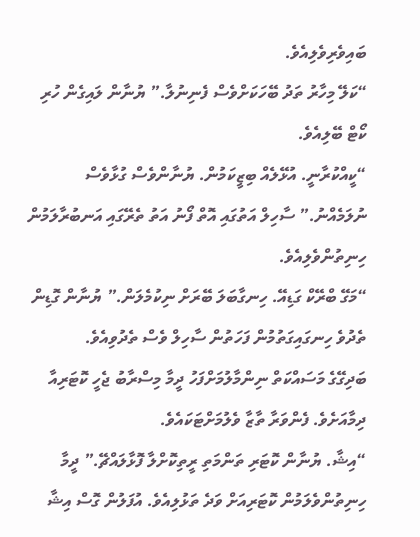ބައިވެރިވެލިއެވެ.
“ކަލޭ މިހާރު ތަދު ބޭހަކަށްވެސް ފެނިނުލާ.” ޔުނާން ލައިގެން ހުރި ކޯޓް ބޭލިއެވެ.
“ކީއްކުރާނީ. އުޅޭލެއް ބިޒީކަމުން. ޔުނާންވެސް ގުޅާވެސް ނުލަމެއްނު.” ސާހިލް އަތުގައި އޮތް ފޯނު އަތު ތެރޭގައި އަނބުރާލަމުން ހިނިތުންވެލިއެވެ.
“މަގޭ ބްރޭކް ގަޑިއޭ. ހިނގާބަލަ ބޭރަށް ނިކުމެލަން.” ޔުނާން ގޮޑިން ތެދުވެ ހިނގައިގަތުމުން ފަހަތުން ސާހިލް ވެސް ތެދުވިއެވެ.
ބަދިގޭގެ މަސައްކަތް ނިންމާލުމަށްފަހު ދީމާ މިސްރާބު ޖެހީ ކޮޓަރިއާ ދިމާއަށެވެ. ފެންވަރާ ތާޒާ ވެލުމަށްޓަކައެވެ.
“އިޝާ. ޔުނާން ކޮޓަރި ތަންމަތި ރީތިކޮށްލާ ފޮޅާލައްޗޭ.” ދީމާ ހިނިތުންވެލަމުން ކޮޓަރިއަށް ވަދެ ތަޅުލިއެވެ. އުފަލުން ގޮސް އިޝާ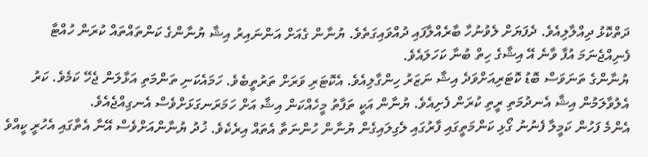ދަތްކޮޅު ދިއްލާލިއެވެ. ދެފަޔަށް ލެވުނުހާ ބާރެއްލާފައި ދުއްވައިގަތެވެ. ޔުނާން ގެއަށް އަންނައިރު އިޝާ ޔުނާންގެ ކަންތައްތައް ކުރަން ހުއްޓާ ފެނިއްޖެނަމަ އުފާ ވާނެ އޭ އިޝާގެ ހިތް ބުނާ ކަހަލައެވެ.
ޔުނާންގެ ތަނަވަސް ބޮޑު ކޮޓަރިއަށްވަދެ އިޝާ ނަޒަރު ހިންގާލިއެވެ. އެކޮޓަރި ވަރަށް ތަރުތީބެވެ. ހަމައެކަނި ތަންމަތި އަޅާލަން ޖެހޭ ކަމެވެ. ކަރު އެލުވާލަމުން އިޝާ އެނދުމަތި ރީތި ކުރަން ފެށިއެވެ. ޔުނާން އަކީ ތަފާތު މީހެއްކަން އިޝާ އަށް ހަމަރަނގަޅަށްވެސް އެނގިއްޖެއެވެ.
އެންމެ ފަހުން ކަމީލާ ފެނުނު ގޯޅި ކަންމަތީގައި ފާރުގައި ލެގިލައިގެން ޔުނާން ހުންނަތާ އެތައް އިރެކެވެ. ޚުދު ޔުނާންއަށްވެސް އޭނާ އެތާގައި އެހުރީ ކީއްވެ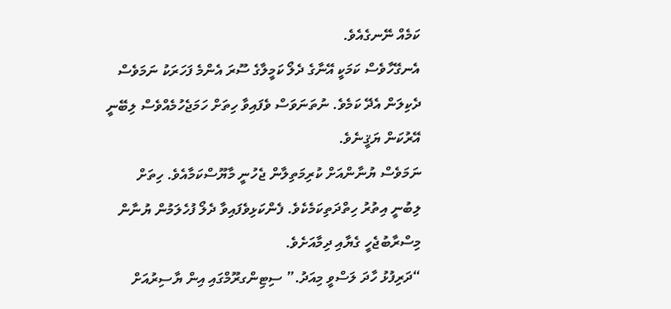ކަމެއް ނޭނގެއެވެ.
އެނގޭހާވެސް ކަމަކީ އޭނާގެ ދެލޯ ކަމީލާގެ ސޫރަ އެންމެ ފަހަރަކު ނަމަވެސް ދެކިލަން އެދޭ ކަމެވެ. ނުތަނަވަސް ވެފައިވާ ހިތަށް ހަމަޖެހުމެއްވެސް ލިބޭނީ އޭރުކަން ޔަޤީނެވެ.
ނަމަވެސް ޔުނާންއަށް ކުރިމަތިލާން ޖެހުނީ މާޔޫސްކަމާއެވެ. ހިތަށް ލިބުނީ އިތުރު ހިތްދަތިކަމެކެވެ. ފެންކަޅިވެފައިވާ ދެލޯ ފުހެލަމުން ޔުނާން މިސްރާބުޖެހީ ގެޔާއި ދިމާއަށެވެ.
“ދަރިފުޅު ހާދަ ލަސްވީ މިއަދު.” ސިޓިންގރޫމްގައި އިން ޔާސިރުއަށް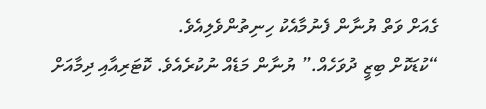ގެއަށް ވަތް ޔުނާން ފެނުމާއެކު ހިނިތުންވެލިއެވެ.
“ކުޑަކޮށް ބިޒީ ދުވަހެއް.” ޔުނާން މަޑެއް ނުކުރެއެވެ. ކޮޓަރިއާއި ދިމާއަށް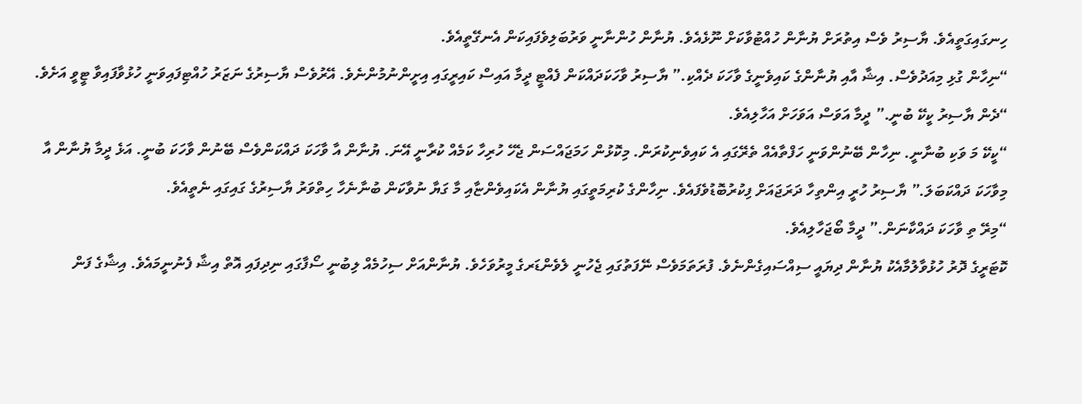ހިނގައިގަތީއެވެ. ޔާސިރު ވެސް އިތުރަށް ޔުނާން ހުއްޓުވާކަށް ނޫޅެއެވެ. ޔުނާން ހުންނާނީ ވަރުބަލިވެފައިކަން އެނގޭތީއެވެ.
“ނިހާން ގުޅި މިއަދުވެސް. އިޝާ އާއި ޔުނާންގެ ކައިވެނީގެ ވާހަކަ ދެއްކި.” ޔާސިރު ވާހަކަދައްކަން ފެއްޓީ ދީމާ އައިސް ކައިރީގައި އިށީންނުމުންނެވެ. އޭރުވެސް ޔާސިރުގެ ނަޒަރު ހުއްޓިފައިވަނީ ހުޅުވާފައިވާ ޓީވީ އަށެވެ.
“ދެން ޔާސިރު ކީކޭ ބުނީ.” ދީމާ އަވަސް އަވަހަށް އަހާލިއެވެ.
“ކީކޭ މަ ވަކި ބުނާނީ. ނިހާން ބޭނުންވަނީ ހަފްތާއެއް ތެރޭގައި އެ ކައިވެނިކުރަން. މިކޮޅުން ހަމަޖައްސަން ޖެހޭ ހުރިހާ ކަމެއް ކުރާނީ އޭނަ. ޔުނާން އާ ވާހަކަ ދައްކަންވެސް ބޭނުން ވާހަކަ ބުނީ. އަޅެ ދީމާ ޔުނާން އާ މިވާހަކަ ދައްކަބަލަ.” ޔާސިރު ހުރީ އިންތިހާ ދަރަޖައަށް ފިކުރުބޮޑުވެފައެވެ. ނިހާންގެ ކުރިމަތީގައި ޔުނާން އެކައިވެންޏާއި މާ ގަޔާ ނުވާކަން ބުނާނެހާ ހިތްވަރު ޔާސިރުގެ ގައިގައި ނެތީއެވެ.
“މިރޭ ތި ވާހަކަ ދައްކާނަން.” ދީމާ ބޯޖަހާލިއެވެ.
ކޮޓަރީގެ ދޮރު ހުޅުވާލުމާއެކު ޔުނާން ދިޔައީ ސިއްސައިގެންނެވެ. ފުރަތަމަވެސް ނޭފަތުގައި ޖެހުނީ ލެވެންޑަރގެ މީރުވަހެވެ. ޔުނާންއަށް ސިހުމެއް ލިބުނީ ސޯފާގައި ނިދިފައި އޮތް އިޝާ ފެނުނީމައެވެ. އިޝާގެ ފަން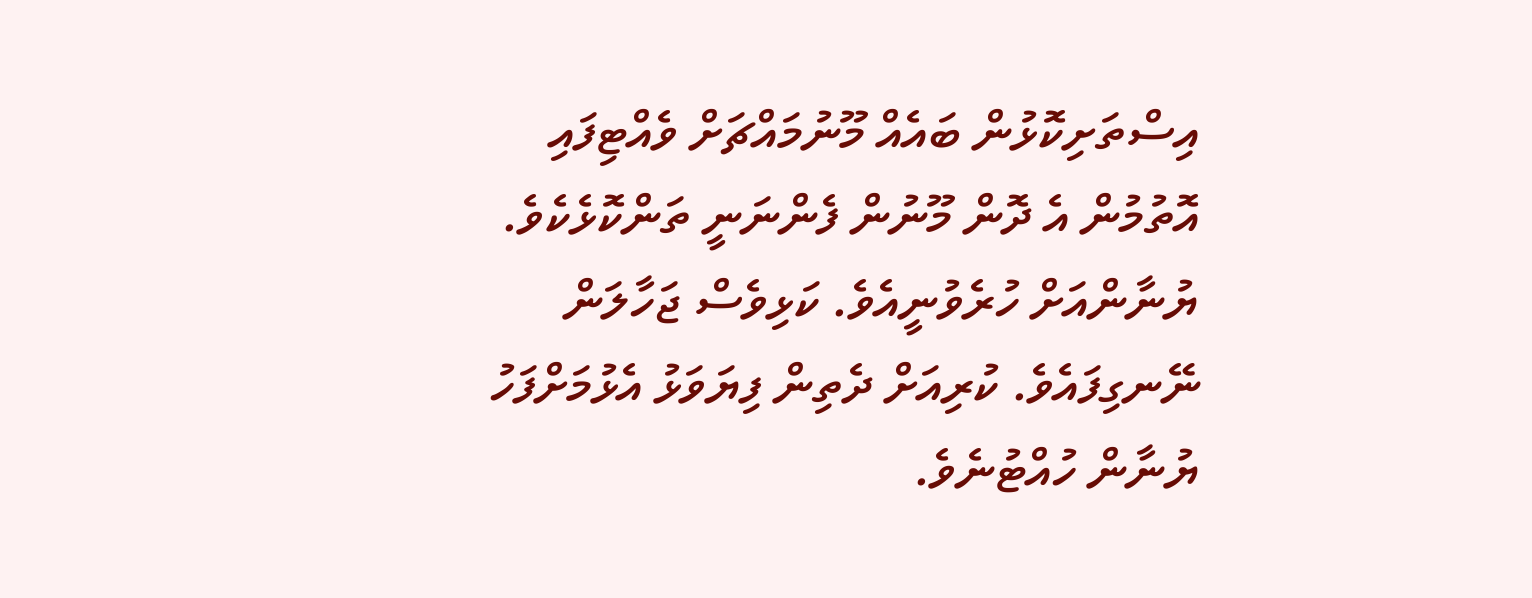އިސްތަށިކޮޅުން ބައެއް މޫނުމައްޗަށް ވެއްޓިފައި އޮތުމުން އެ ދޮން މޫނުން ފެންނަނީ ތަންކޮޅެކެވެ. ޔުނާންއަށް ހުރެވުނީއެވެ. ކަޅިވެސް ޖަހާލަން ނޭނގިފައެވެ. ކުރިއަށް ދެތިން ފިޔަވަޅު އެޅުމަށްފަހު ޔުނާން ހުއްޓުނެވެ.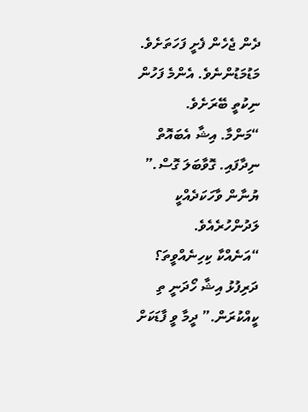ދެން ޖެހެން ފެށީ ފަހަތަށެވެ. މަޑުމަޑުންނެވެ. އެންމެ ފަހުން ނިކުތީ ބޭރަށެވެ.
“މަންމާ. އިޝާ އެބައޮތް ނިދާފައި. ގޮވާބަލަ ގޮސް.” ޔުނާން ވާހަކަދެއްކީ ލަދުންހުރެއެވެ.
“އަނެއްކާ ކިހިނެއްވީތަ؟ ދަރިފުޅު އިޝާ ހޯދަނީ ތި ކީއްކުރަން.” ދީމާ ވީ ފާޑަކަށް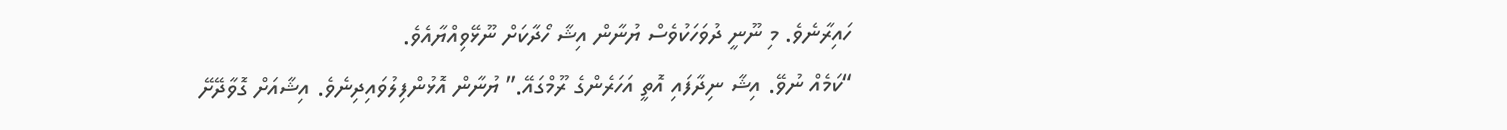ހައިރާނެވެ. މި ނޫނީ ދުވަހަކުވެސް ޔުނާން އިޝާ ހޯދާކަށް ނޫޅޭވިއްޔާއެވެ.
“ކަމެއް ނުވޭ. އިޝާ ނިދާފައި އޮތީ އަހަރެންގެ ރޫމްގައޭ.” ޔުނާން އޮޅުންފިލުވައިދިނެވެ. އިޝާއަށް ގޮވާދޭށޭ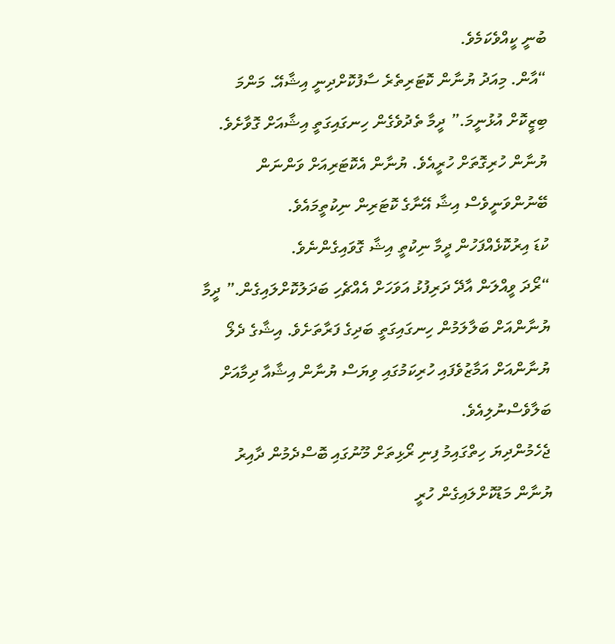ބުނީ ކީއްވެކަމެވެ.
“އާން. މިއަދު ޔުނާން ކޮޓަރިތެރެ ސާފުކޮށްދިނީ އިޝާއޭ. މަންމަ ބިޒީކޮށް އުޅުނީމަ.” ދީމާ ތެދުވެގެން ހިނގައިގަތީ އިޝާއަށް ގޮވާށެވެ. ޔުނާން ހުރިގޮތަށް ހުރީއެވެ. ޔުނާން އެކޮޓަރިއަށް ވަންނަން ބޭނުންވަނީވެސް އިޝާ އޭނާގެ ކޮޓަރިން ނިކުތީމައެވެ.
ކުޑަ އިރުކޮޅެއްފަހުން ދީމާ ނިކުތީ އިޝާ ގޮވައިގެންނެވެ.
“ރޯދަ ވީއްލަން އާދޭ ދަރިފުޅު އަވަހަށް އެއްޗެހި ބަދަލުކޮށްލައިގެން.” ދީމާ ޔުނާންއަށް ބަލާލަމުން ހިނގައިގަތީ ބަދިގެ ފަރާތަށެވެ. އިޝާގެ ދެލޯ ޔުނާންއަށް އަމާޒުވެފައި ހުރިކަމުގައި ވިޔަސް ޔުނާން އިޝާއާ ދިމާއަށް ބަލާވެސްނުލިއެވެ.
ޖެހެމުންދިޔަ ހިތްގައިމު ފިނި ރޯޅިތަށް މޫނުގައި ބޮސްދެމުން ދާއިރު ޔުނާން މަޑުކޮށްލައިގެން ހުރީ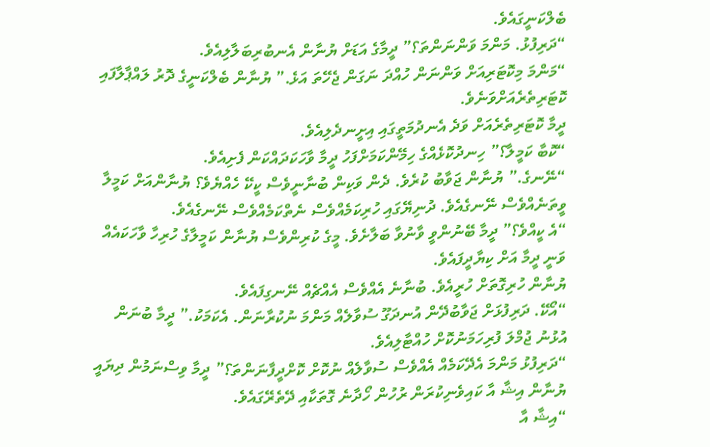ބެލްކަނީގައެވެ.
“ދަރިފުޅު. މަންމަ ވަންނަންތަ؟” ދީމާގެ އަޑަށް ޔުނާން އެނބުރިބަލާލިއެވެ.
“މަންމަ މިކޮޓަރިއަށް ވަންނަން ހުއްދަ ނަގަން ޖެހޭތަ އަޅެ.” ޔުނާން ބެލްކަނީގެ ދޮރު ލައްޕާލާފައި ކޮޓަރިތެރެއަށްވަނެވެ.
ދީމާ ކޮޓަރިތެރެއަށް ވަދެ އެނދުމަތީގައި އިށީނދެލިއެވެ.
“ކޮބާ ކަމީލާ؟” ހިނދުކޮޅެއްގެ ހިމޭންކަމަށްފަހު ދީމާ ވާހަކަދައްކަން ފެށިއެވެ.
“ނޭނގެ.” ޔުނާން ޖަވާބު ކުރެވެ. ދެން ވަކިން ބުނާނީވެސް ކީކޭ ހެއްޔެވެ؟ ޔުނާންއަށް ކަމީލާ ވީތަނެއްވެސް ނޭނގެއެވެ. ދުނިޔޭގައި ހުރިކަމެއްވެސް ނެތްކަމެއްވެސް ނޭނގެއެވެ.
“އެ ކީއްވެ؟” ދީމާ ބޭނުންވީ ވާނުވާ ބަލާށެވެ. މީގެ ކުރިންވެސް ޔުނާން ކަމީލާގެ ހުރިހާ ވާހަކައެއް ވަނީ ދީމާ އަށް ކިޔާދީފައެވެ.
ޔުނާން ހުރިގޮތަށް ހުރީއެވެ. ބުނާނެ އެއްވެސް އެއްޗެއް ނޭނގިފައެވެ.
“އޯކޭ. ދަރިފުޅަށް ޖަވާބުދޭން އުނދަގޫ ސުވާލެއް މަންމަ ނުކުރާނަން. އެކަމަކު.” ދީމާ ބުނަން އުޅުނު ޖުމްލަ ފުރިހަމަނުކޮށް ހުއްޓާލިއެވެ.
“ދަރިފުޅު މަންމަ އެދޭކަމެއް އެއްވެސް ސުވާލެއް ނުކޮށް ކޮށްދީފާނަންތަ؟” ދީމާ ވިސްނަމުން ދިޔައީ ޔުނާން އިޝާ އާ ކައިވެނިކުރަން ރުހުން ހޯދާނެ ގޮތަކާއި ދޭތެރޭގައެވެ.
“އިޝާ އާ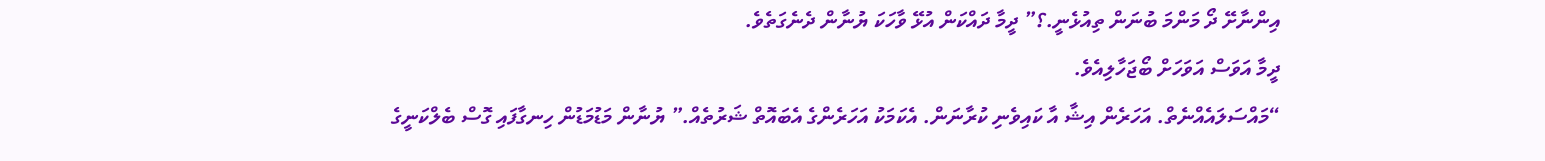އިންނާށޭ ދޯ މަންމަ ބުނަން ތިއުޅެނީ.؟” ދީމާ ދައްކަން އުޅޭ ވާހަކަ ޔުނާން ދެނެގަތެވެ.
ދީމާ އަވަސް އަވަހަށް ބޯޖަހާލިއެވެ.
“މައްސަލައެއްނެތް. އަހަރެން އިޝާ އާ ކައިވެނި ކުރާނަން. އެކަމަކު އަހަރެންގެ އެބައޮތް ޝަރުތެއް.” ޔުނާން މަޑުމަޑުން ހިނގާފައި ގޮސް ބެލްކަނީގެ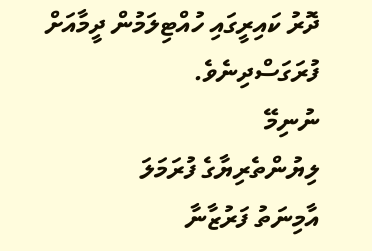ދޮރު ކައިރީގައި ހުއްޓިލަމުން ދީމާއަށް ފުރަގަސްދިނެވެ.
ނުނިމޭ
ލިޔުންތެރިޔާގެ ފުރަމަލަ
އާމިނަތު ފަރުޒާނާ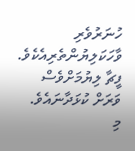ހުނަރުވެރި ވާހަކަލިޔުންތެރިއެކެވެ. ފީޗާ ލިޔުމަށްވެސް ވަރަށް ކުޅަދާނައެވެ.
މި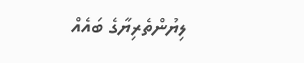ލިޔުންތެރިޔާގެ ބައެއް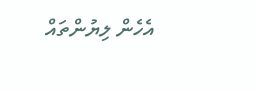އެހެން ލިޔުންތައް